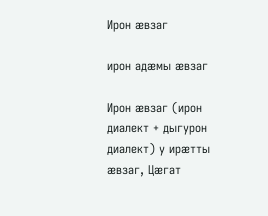Ирон æвзаг

ирон адӕмы ӕвзаг

Ирон æвзаг (ирон диалект + дыгурон диалект) у ирæтты æвзаг, Цæгат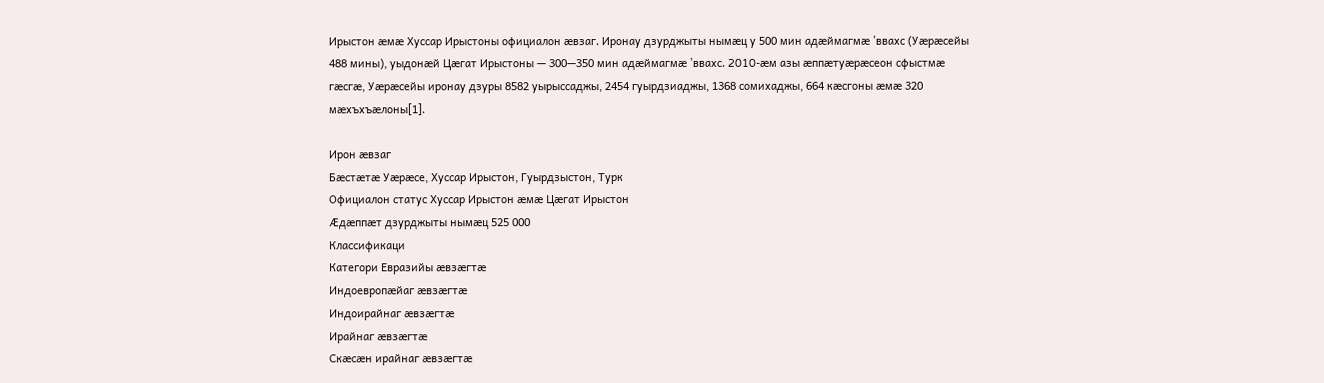Ирыстон æмæ Хуссар Ирыстоны официалон æвзаг. Иронау дзурджыты нымæц у 500 мин адæймагмæ ’ввахс (Уæрæсейы 488 мины), уыдонæй Цæгат Ирыстоны — 300—350 мин адæймагмæ ’ввахс. 2010-æм азы æппæтуæрæсеон сфыстмæ гæсгæ, Уæрæсейы иронау дзуры 8582 уырыссаджы, 2454 гуырдзиаджы, 1368 сомихаджы, 664 кæсгоны æмæ 320 мæхъхъæлоны[1].

Ирон æвзаг
Бæстæтæ Уæрæсе, Хуссар Ирыстон, Гуырдзыстон, Турк
Официалон статус Хуссар Ирыстон æмæ Цæгат Ирыстон
Æдæппæт дзурджыты нымæц 525 000
Классификаци
Категори Евразийы æвзæгтæ
Индоевропæйаг æвзæгтæ
Индоирайнаг æвзæгтæ
Ирайнаг æвзæгтæ
Скæсæн ирайнаг æвзæгтæ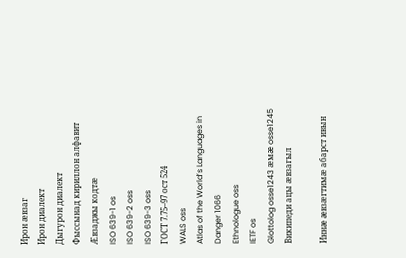Ирон æвзаг
Ирон диалект
Дыгурон диалект
Фыссынад кириллон алфавит
Æвзаджы кодтæ
ISO 639-1 os
ISO 639-2 oss
ISO 639-3 oss
ГОСТ 7.75–97 ост 524
WALS oss
Atlas of the World’s Languages in Danger 1066
Ethnologue oss
IETF os
Glottolog osse1243 æмæ osse1245
Википеди ацы æвзагыл

Иннæ æвзæгтимæ абарст ивын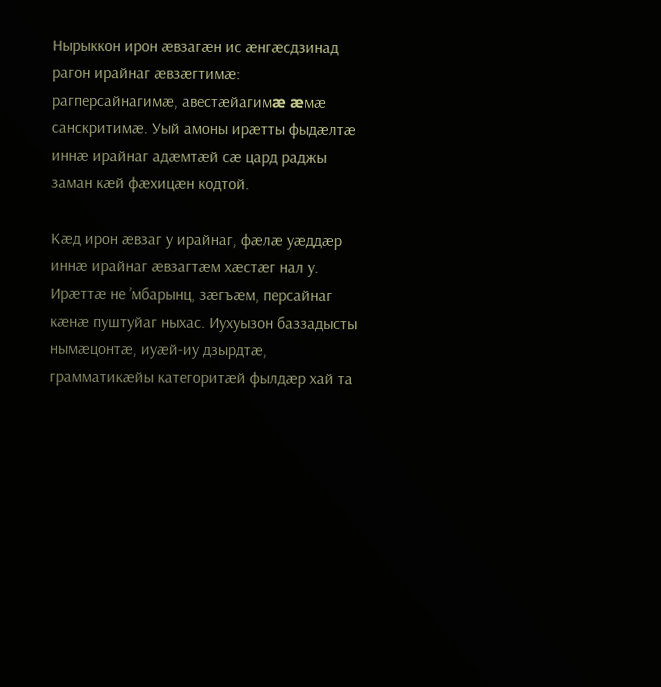Нырыккон ирон æвзагæн ис æнгæсдзинад рагон ирайнаг æвзæгтимæ: рагперсайнагимæ, авестæйагимæ æмæ санскритимæ. Уый амоны ирæтты фыдæлтæ иннæ ирайнаг адæмтæй сæ цард раджы заман кæй фæхицæн кодтой.

Кæд ирон æвзаг у ирайнаг, фæлæ уæддæр иннæ ирайнаг æвзагтæм хæстæг нал у. Ирæттæ не ’мбарынц, зæгъæм, персайнаг кæнæ пуштуйаг ныхас. Иухуызон баззадысты нымæцонтæ, иуæй-иу дзырдтæ, грамматикæйы категоритæй фылдæр хай та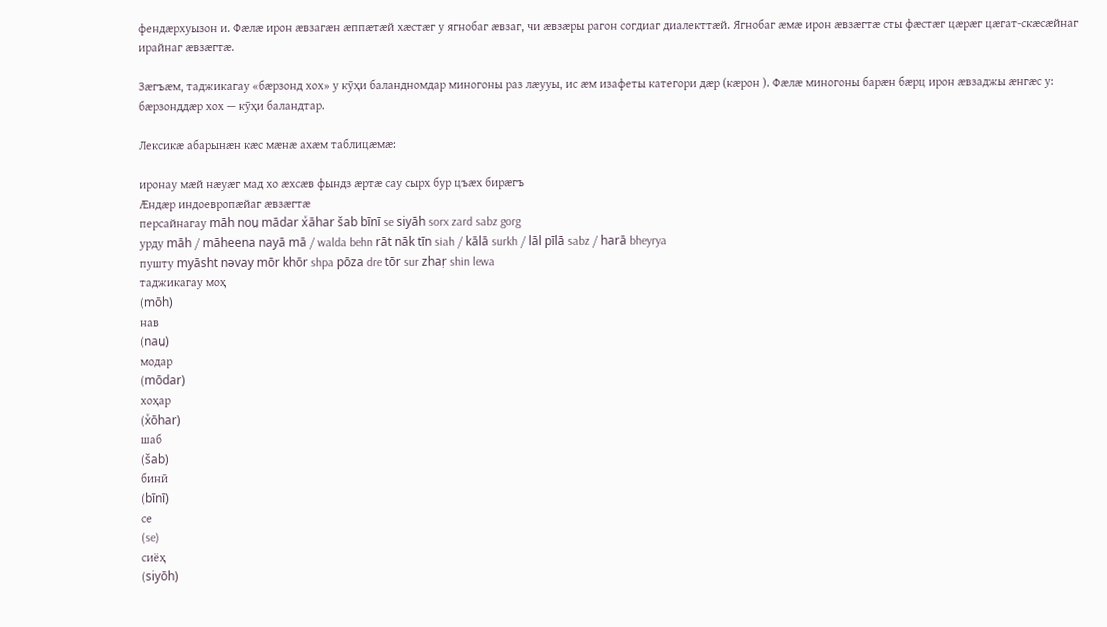фендæрхуызон и. Фæлæ ирон æвзагæн æппæтæй хæстæг у ягнобаг æвзаг, чи æвзæры рагон согдиаг диалекттæй. Ягнобаг æмæ ирон æвзæгтæ сты фæстæг цæрæг цæгат-скæсæйнаг ирайнаг æвзæгтæ.

Зæгъæм, таджикагау «бæрзонд хох» у кӯҳи баландномдар миногоны раз лæууы, ис æм изафеты категори дæр (кæрон ). Фæлæ миногоны барæн бæрц ирон æвзаджы æнгæс у: бæрзонддæр хох — кӯҳи баландтар.

Лексикæ абарынæн кæс мæнæ ахæм таблицæмæ:

иронау мæй нæуæг мад хо æхсæв фындз æртæ сау сырх бур цъæх бирæгъ
Æндæр индоевропæйаг æвзæгтæ
персайнагау māh nou̯ mādar xͮāhar šab bīnī se siyāh sorx zard sabz gorg
урду māh / māheena nayā mā / walda behn rāt nāk tīn siah / kālā surkh / lāl pīlā sabz / harā bheyrya
пушту myāsht nəvay mōr khōr shpa pōza dre tōr sur zhaṛ shin lewa
таджикагау моҳ
(mōh)
нав
(nau̯)
модар
(mōdar)
хоҳар
(xͮōhar)
шаб
(šab)
бинӣ
(bīnī)
се
(se)
сиёҳ
(siyōh)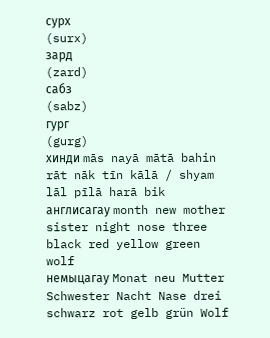сурх
(surx)
зард
(zard)
сабз
(sabz)
гург
(gurg)
хинди mās nayā mātā bahin rāt nāk tīn kālā / shyam lāl pīlā harā bik
англисагау month new mother sister night nose three black red yellow green wolf
немыцагау Monat neu Mutter Schwester Nacht Nase drei schwarz rot gelb grün Wolf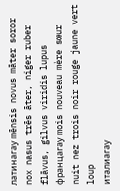латинагау mēnsis novus māter soror nox nasus trēs āter, niger ruber flāvus, gilvus viridis lupus
францагау mois nouveau mère sœur nuit nez trois noir rouge jaune vert loup
италиагау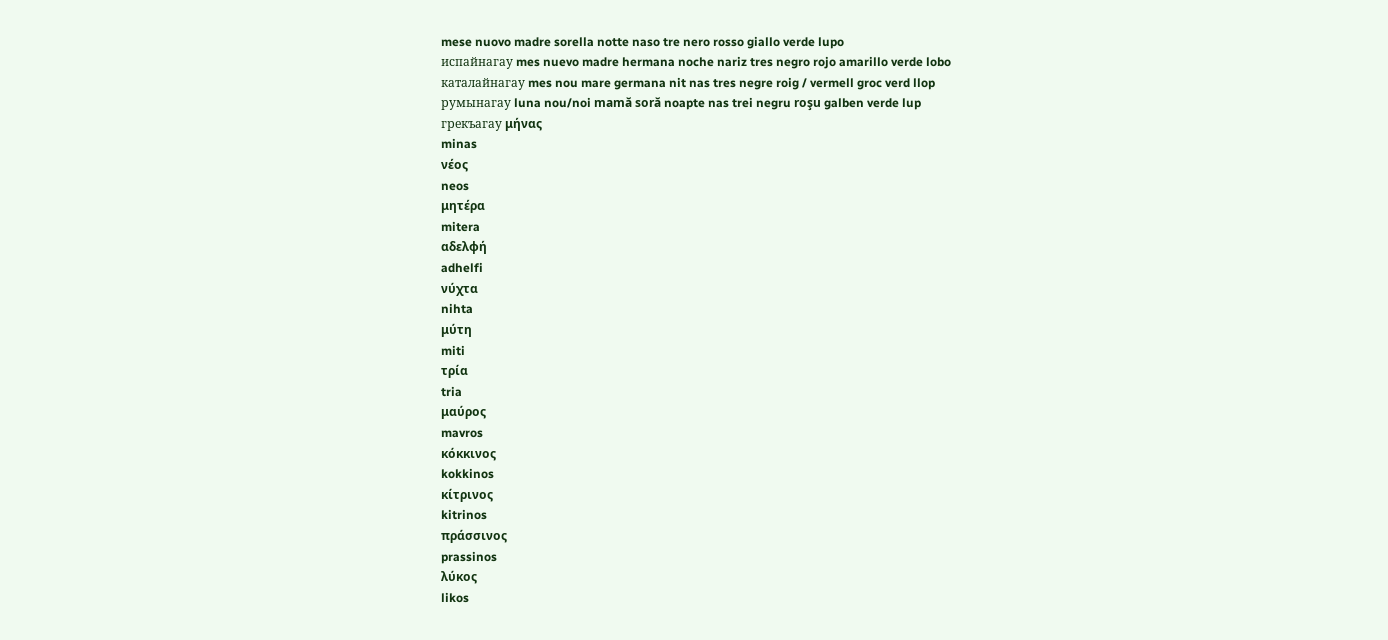mese nuovo madre sorella notte naso tre nero rosso giallo verde lupo
испайнагау mes nuevo madre hermana noche nariz tres negro rojo amarillo verde lobo
каталайнагау mes nou mare germana nit nas tres negre roig / vermell groc verd llop
румынагау luna nou/noi mamă soră noapte nas trei negru roşu galben verde lup
грекъагау μήνας
minas
νέος
neos
μητέρα
mitera
αδελφή
adhelfi
νύχτα
nihta
μύτη
miti
τρία
tria
μαύρος
mavros
κόκκινος
kokkinos
κίτρινος
kitrinos
πράσσινος
prassinos
λύκος
likos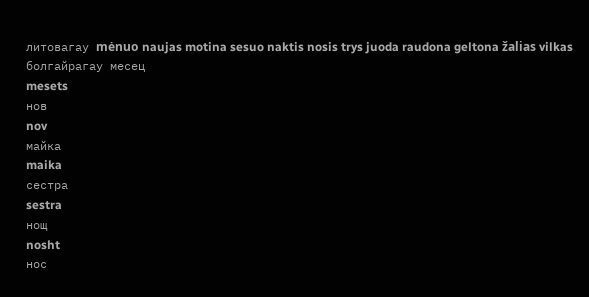литовагау mėnuo naujas motina sesuo naktis nosis trys juoda raudona geltona žalias vilkas
болгайрагау месец
mesets
нов
nov
майка
maika
сестра
sestra
нощ
nosht
нос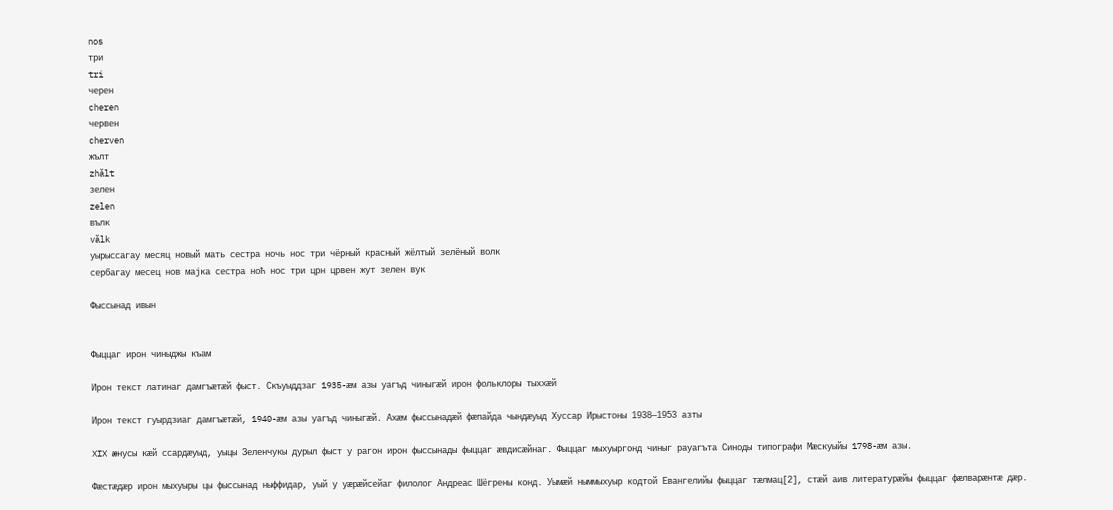nos
три
tri
черен
cheren
червен
cherven
жълт
zhălt
зелен
zelen
вълк
vălk
уырыссагау месяц новый мать сестра ночь нос три чёрный красный жёлтый зелёный волк
сербагау месец нов мајка сестра ноћ нос три црн црвен жут зелен вук

Фыссынад ивын


Фыццаг ирон чиныджы къам

Ирон текст латинаг дамгъæтæй фыст. Скъуыддзаг 1935-æм азы уагъд чиныгæй ирон фольклоры тыххæй

Ирон текст гуырдзиаг дамгъæтæй, 1940-æм азы уагъд чиныгæй. Ахæм фыссынадæй фæпайда чындæуыд Хуссар Ирыстоны 1938—1953 азты

XIX æнусы кæй ссардæуыд, уыцы Зеленчукы дурыл фыст у рагон ирон фыссынады фыццаг æвдисæйнаг. Фыццаг мыхуыргонд чиныг рауагъта Синоды типографи Мæскуыйы 1798-æм азы.

Фæстæдæр ирон мыхуыры цы фыссынад ныффидар, уый у уæрæйсейаг филолог Андреас Шёгрены конд. Уымæй ныммыхуыр кодтой Евангелийы фыццаг тæлмац[2], стæй аив литературæйы фыццаг фæлварæнтæ дæр.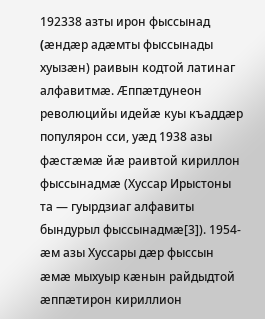192338 азты ирон фыссынад (æндæр адæмты фыссынады хуызæн) раивын кодтой латинаг алфавитмæ. Æппæтдунеон революцийы идейæ куы къаддæр популярон сси, уæд 1938 азы фæстæмæ йæ раивтой кириллон фыссынадмæ (Хуссар Ирыстоны та — гуырдзиаг алфавиты бындурыл фыссынадмæ[3]). 1954-æм азы Хуссары дæр фыссын æмæ мыхуыр кæнын райдыдтой æппæтирон кириллион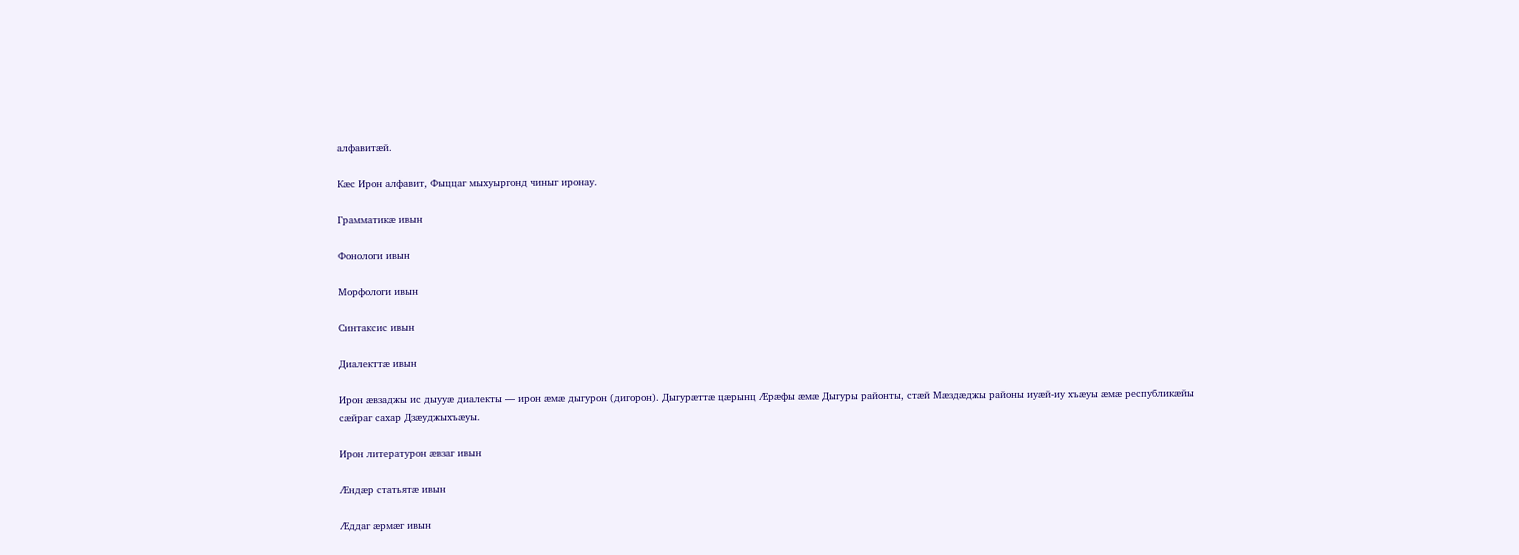алфавитæй.

Кæс Ирон алфавит, Фыццаг мыхуыргонд чиныг иронау.

Грамматикæ ивын

Фонологи ивын

Морфологи ивын

Синтаксис ивын

Диалекттæ ивын

Ирон æвзаджы ис дыууæ диалекты — ирон æмæ дыгурон (дигорон). Дыгурæттæ цæрынц Æрæфы æмæ Дыгуры районты, стæй Мæздæджы районы иуæй-иу хъæуы æмæ республикæйы сæйраг сахар Дзæуджыхъæуы.

Ирон литературон æвзаг ивын

Æндæр статьятæ ивын

Æддаг æрмæг ивын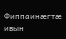Фиппаинæгтæ ивын